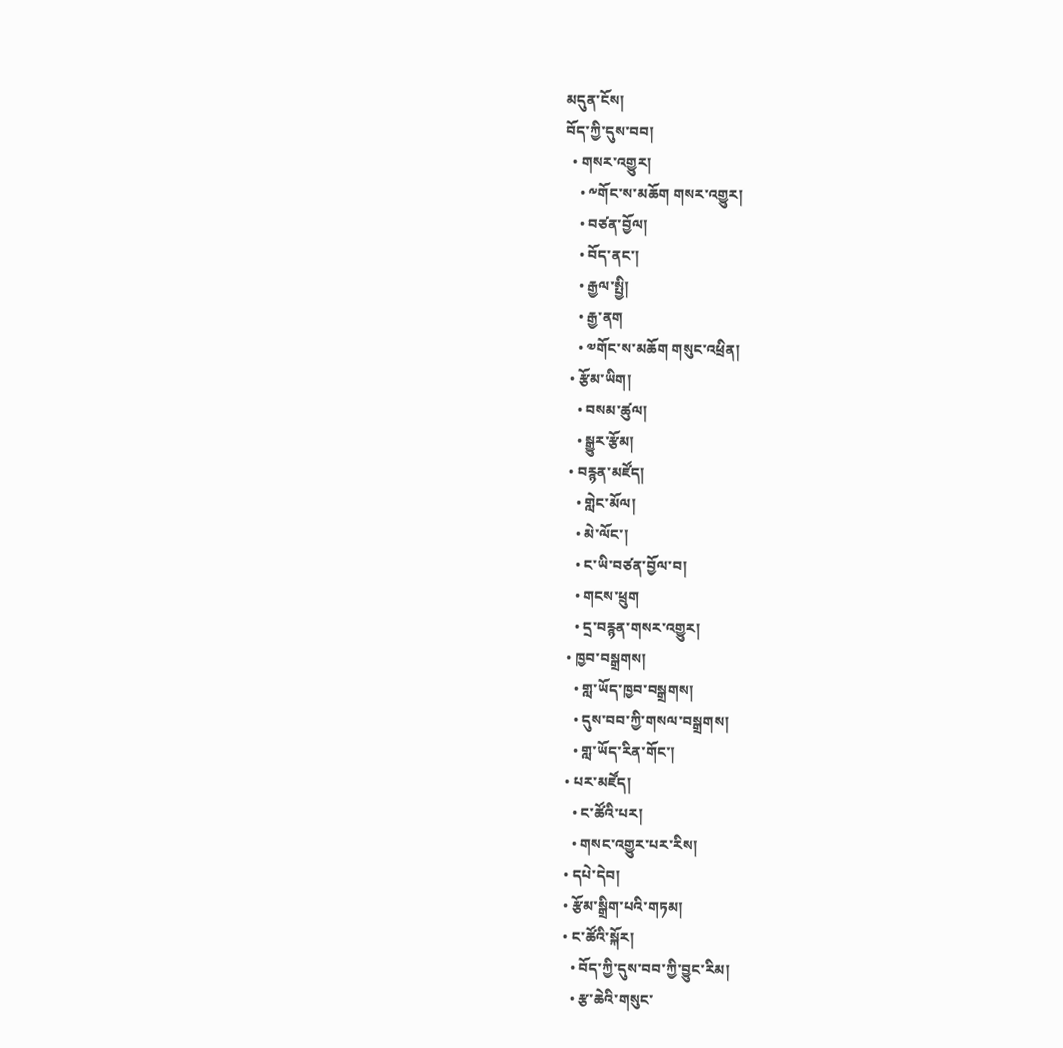མདུན་ངོས།
བོད་ཀྱི་དུས་བབ།
  • གསར་འགྱུར།
    • ༸གོང་ས་མཆོག གསར་འགྱུར།
    • བཙན་བྱོལ།
    • བོད་ནང་།
    • རྒྱལ་སྤྱི།
    • རྒྱ་ནག
    • ༧གོང་ས་མཆོག གསུང་འཕྲིན།
  • རྩོམ་ཡིག།
    • བསམ་ཚུལ།
    • སྒྱུར་རྩོམ།
  • བརྙན་མཛོད།
    • གླེང་མོལ།
    • མེ་ལོང་།
    • ང་ཡི་བཙན་བྱོལ་བ།
    • གངས་ཕྲུག
    • དྲ་བརྙན་གསར་འགྱུར།
  • ཁྱབ་བསྒྲགས།
    • གླ་ཡོད་ཁྱབ་བསྒྲགས།
    • དུས་བབ་ཀྱི་གསལ་བསྒྲགས།
    • གླ་ཡོད་རིན་གོང་།
  • པར་མཛོད།
    • ང་ཚོའི་པར།
    • གསང་འགྱུར་པར་རིས།
  • དཔེ་དེབ།
  • རྩོམ་སྒྲིག་པའི་གཏམ།
  • ང་ཚོའི་སྐོར།
    • བོད་ཀྱི་དུས་བབ་ཀྱི་བྱུང་རིམ།
    • རྩ་ཆེའི་གསུང་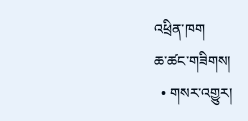འཕྲིན་ཁག
ཆ་ཚང་གཟིགས།
  • གསར་འགྱུར།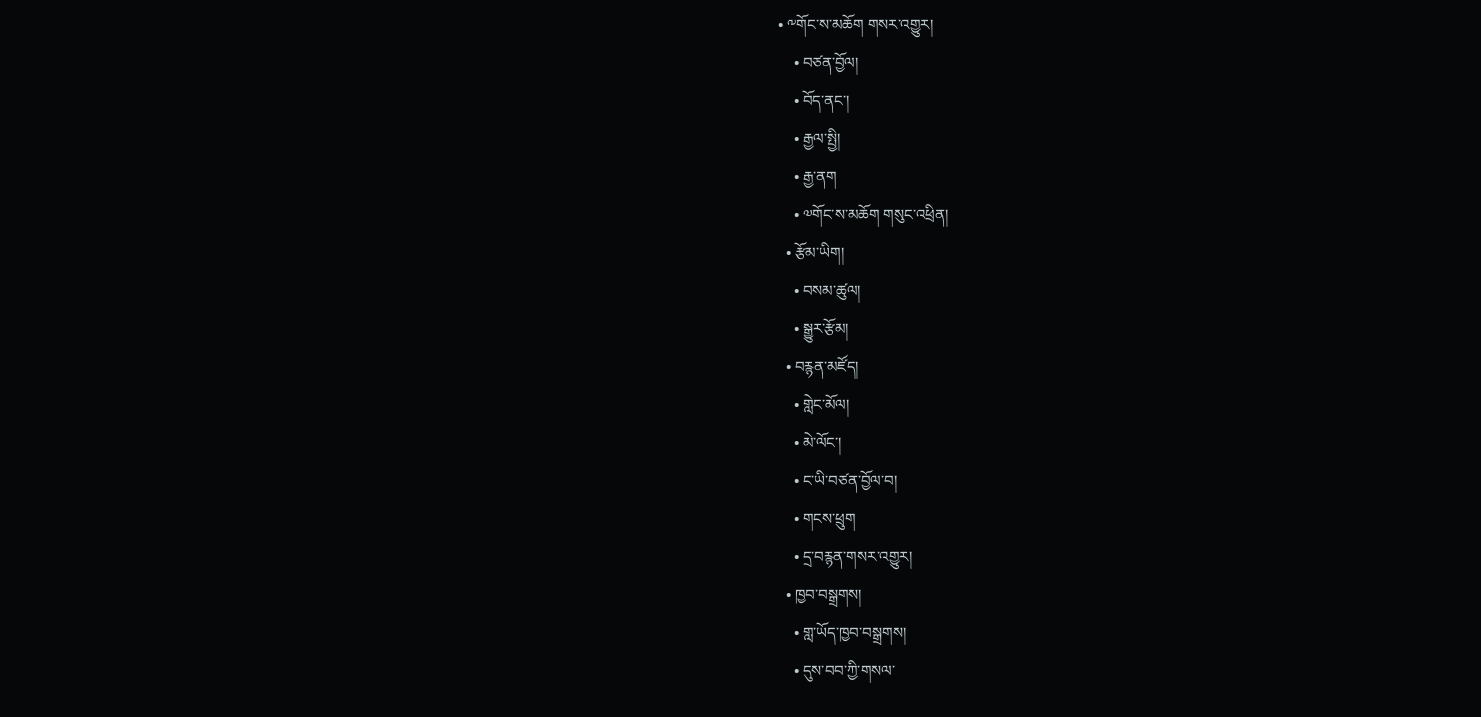• ༸གོང་ས་མཆོག གསར་འགྱུར།
    • བཙན་བྱོལ།
    • བོད་ནང་།
    • རྒྱལ་སྤྱི།
    • རྒྱ་ནག
    • ༧གོང་ས་མཆོག གསུང་འཕྲིན།
  • རྩོམ་ཡིག།
    • བསམ་ཚུལ།
    • སྒྱུར་རྩོམ།
  • བརྙན་མཛོད།
    • གླེང་མོལ།
    • མེ་ལོང་།
    • ང་ཡི་བཙན་བྱོལ་བ།
    • གངས་ཕྲུག
    • དྲ་བརྙན་གསར་འགྱུར།
  • ཁྱབ་བསྒྲགས།
    • གླ་ཡོད་ཁྱབ་བསྒྲགས།
    • དུས་བབ་ཀྱི་གསལ་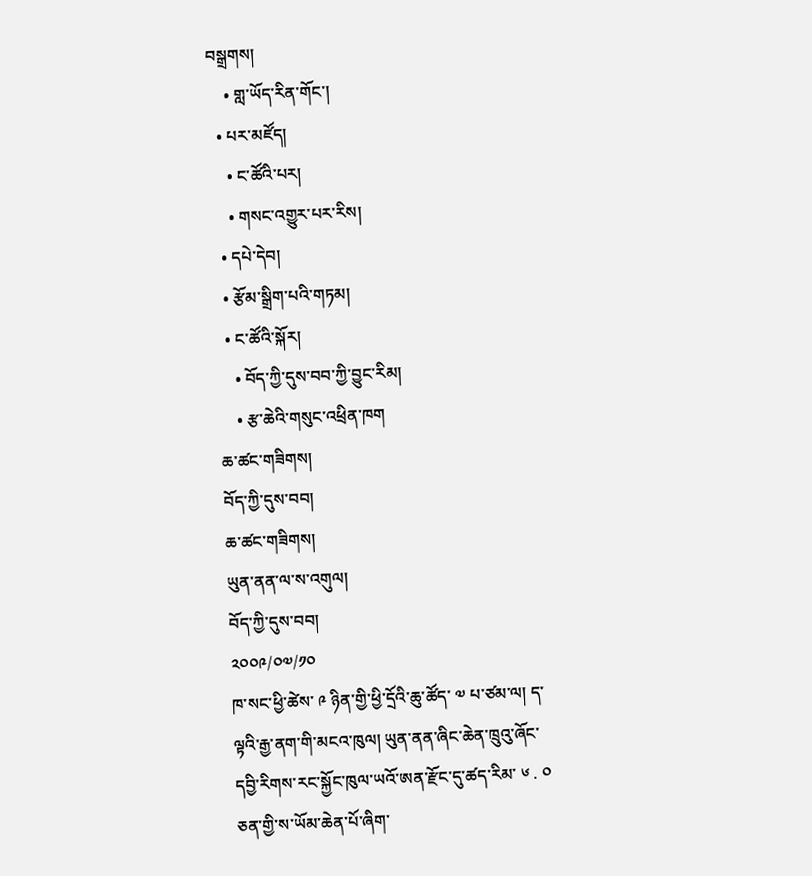བསྒྲགས།
    • གླ་ཡོད་རིན་གོང་།
  • པར་མཛོད།
    • ང་ཚོའི་པར།
    • གསང་འགྱུར་པར་རིས།
  • དཔེ་དེབ།
  • རྩོམ་སྒྲིག་པའི་གཏམ།
  • ང་ཚོའི་སྐོར།
    • བོད་ཀྱི་དུས་བབ་ཀྱི་བྱུང་རིམ།
    • རྩ་ཆེའི་གསུང་འཕྲིན་ཁག
ཆ་ཚང་གཟིགས།
བོད་ཀྱི་དུས་བབ།
ཆ་ཚང་གཟིགས།
ཡུན་ནན་ལ་ས་འགུལ།
བོད་ཀྱི་དུས་བབ།
༢༠༠༩/༠༧/༡༠
ཁ་སང་ཕྱི་ཚེས་ ༩ ཉིན་གྱི་ཕྱི་དྲོའི་ཆུ་ཚོད་ ༧ པ་ཙམ་ལ། ད་ལྟའི་རྒྱ་ནག་གི་མངའ་ཁུལ། ཡུན་ནན་ཞིང་ཆེན་ཁྲུའུ་ཞོང་དབྱི་རིགས་རང་སྐྱོང་ཁུལ་ཡའོ་ཨན་རྫོང་དུ་ཚད་རིམ་ ༦ . ༠ ཅན་གྱི་ས་ཡོམ་ཆེན་པོ་ཞིག་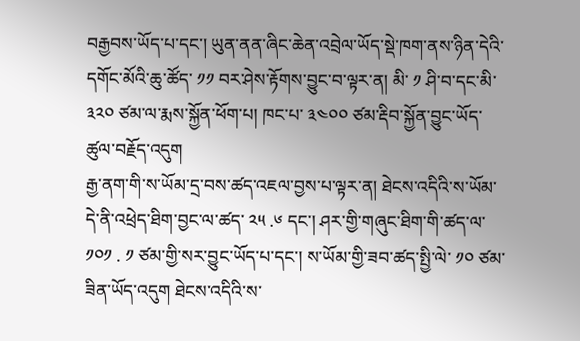བརྒྱབས་ཡོད་པ་དང་། ཡུན་ནན་ཞིང་ཆེན་འབྲེལ་ཡོད་སྡེ་ཁག་ནས་ཉིན་དེའི་དགོང་མོའི་ཆུ་ཚོད་ ༡༡ བར་ཤེས་རྟོགས་བྱུང་བ་ལྟར་ན། མི་ ༡ ཤི་བ་དང་མི་ ༣༢༠ ཙམ་ལ་རྨས་སྐྱོན་ཕོག་པ། ཁང་པ་ ༣༤༠༠ ཙམ་རྡིབ་སྐྱོན་བྱུང་ཡོད་ཚུལ་བརྗོད་འདུག
རྒྱ་ནག་གི་ས་ཡོམ་དྲ་བས་ཚད་འཇལ་བྱས་པ་ལྟར་ན། ཐེངས་འདིའི་ས་ཡོམ་དེ་ནི་འཕྲེད་ཐིག་བྱང་ལ་ཚད་ ༢༥ .༦ དང་། ཤར་གྱི་གཞུང་ཐིག་གི་ཚད་ལ་ ༡༠༡ . ༡ ཙམ་གྱི་སར་བྱུང་ཡོད་པ་དང་། ས་ཡོམ་གྱི་ཟབ་ཚད་སྤྱི་ལེ་ ༡༠ ཙམ་ཟིན་ཡོད་འདུག ཐེངས་འདིའི་ས་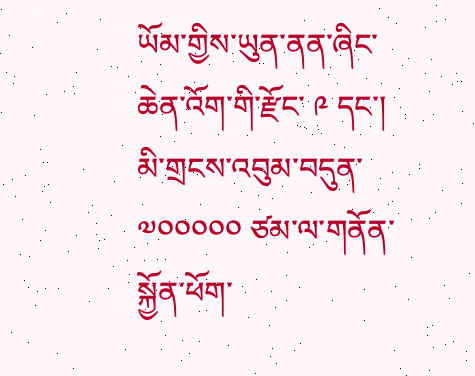ཡོམ་གྱིས་ཡུན་ནན་ཞིང་ཆེན་འོག་གི་རྫོང་ ༩ དང་། མི་གྲངས་འབུམ་བདུན་ ༧༠༠༠༠༠ ཙམ་ལ་གནོན་སྐྱོན་ཕོག་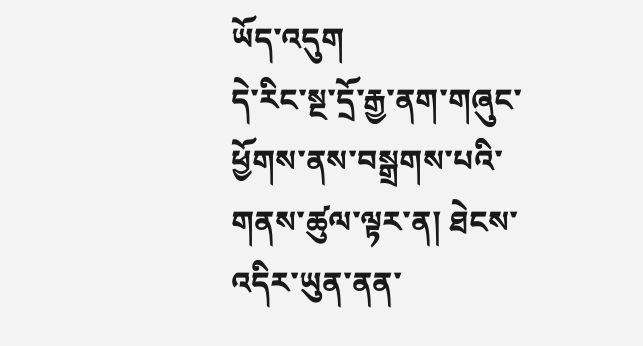ཡོད་འདུག
དེ་རིང་སྔ་དྲོ་རྒྱ་ནག་གཞུང་ཕྱོགས་ནས་བསྒྲགས་པའི་གནས་ཚུལ་ལྟར་ན། ཐེངས་འདིར་ཡུན་ནན་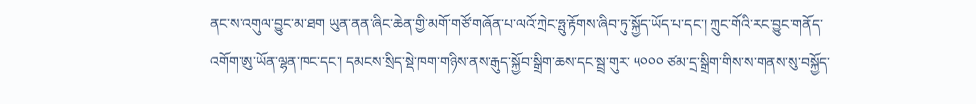ནང་ས་འགུལ་བྱུང་མ་ཐག ཡུན་ནན་ཞིང་ཆེན་གྱི་མགོ་གཙོ་གཞོན་པ་ལའོ་ཀྲེང་ཧྤུ་རྟོགས་ཞིབ་ཏུ་སྐྱོད་ཡོད་པ་དང་། ཀྲུང་གོའི་རང་བྱུང་གནོད་འགོག་ཨུ་ཡོན་ལྷན་ཁང་དང་། དམངས་སྲིད་སྡེ་ཁག་གཉིས་ནས་རྒུད་སྐྱོབ་སྒྲིག་ཆས་དང་སྦྲ་གུར་ ༥༠༠༠ ཙམ་དྲ་སྒྲིག་གིས་ས་གནས་སུ་བསྐྱོད་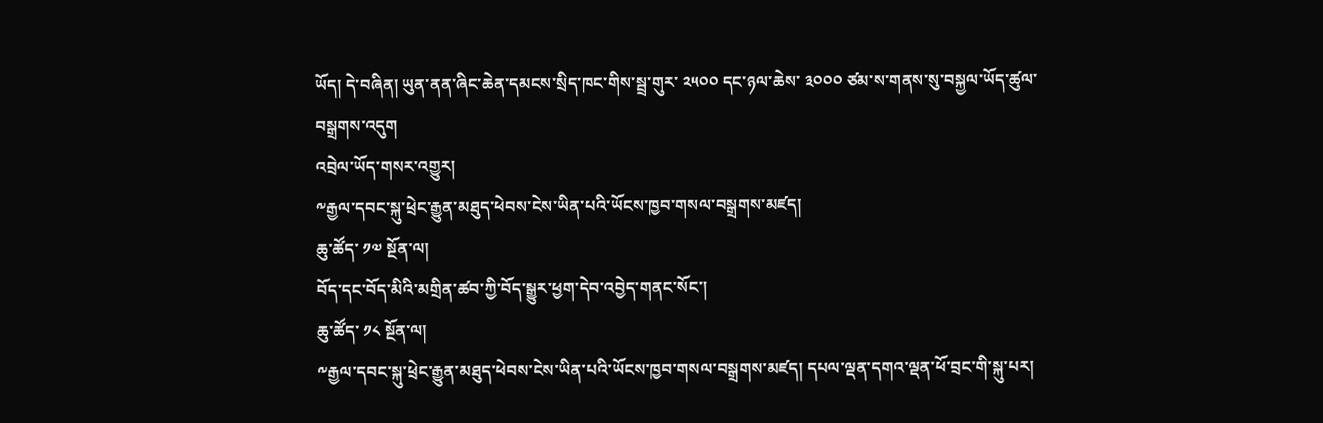ཡོད། དེ་བཞིན། ཡུན་ནན་ཞིང་ཆེན་དམངས་སྲིད་ཁང་གིས་སྦྲ་གུར་ ༢༥༠༠ དང་ཉལ་ཆེས་ ༣༠༠༠ ཙམ་ས་གནས་སུ་བསྐྱལ་ཡོད་ཚུལ་བསྒྲགས་འདུག
འབྲེལ་ཡོད་གསར་འགྱུར།
༸རྒྱལ་དབང་སྐུ་ཕྲེང་རྒྱུན་མཐུད་ཕེབས་ངེས་ཡིན་པའི་ཡོངས་ཁྱབ་གསལ་བསྒྲགས་མཛད།
ཆུ་ཚོད་ ༡༧ སྔོན་ལ།
བོད་དང་བོད་མིའི་མགྲིན་ཚབ་ཀྱི་བོད་སྒྱུར་ཕྱག་དེབ་འབྱེད་གནང་སོང་།
ཆུ་ཚོད་ ༡༨ སྔོན་ལ།
༸རྒྱལ་དབང་སྐུ་ཕྲེང་རྒྱུན་མཐུད་ཕེབས་ངེས་ཡིན་པའི་ཡོངས་ཁྱབ་གསལ་བསྒྲགས་མཛད། དཔལ་ལྡན་དགའ་ལྡན་ཕོ་བྲང་གི་སྐུ་པར།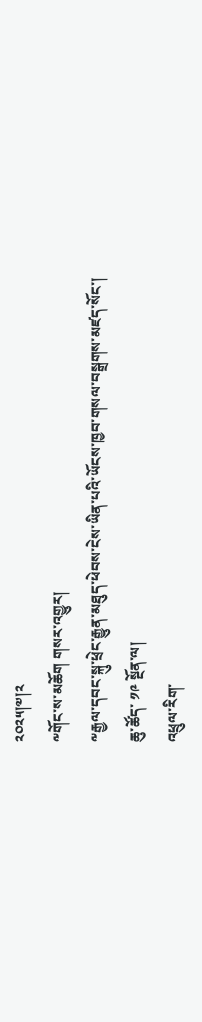༢༠༢༥།༧།༢
༸གོང་ས་མཆོག གསར་འགྱུར།
༸རྒྱལ་དབང་སྐུ་ཕྲེང་རྒྱུན་མཐུད་ཕེབས་ངེས་ཡིན་པའི་ཡོངས་ཁྱབ་གསལ་བསྒྲགས་མཛད་སོང་།
ཆུ་ཚོད་ ༡༩ སྔོན་ལ།
འཕྲུལ་རིག་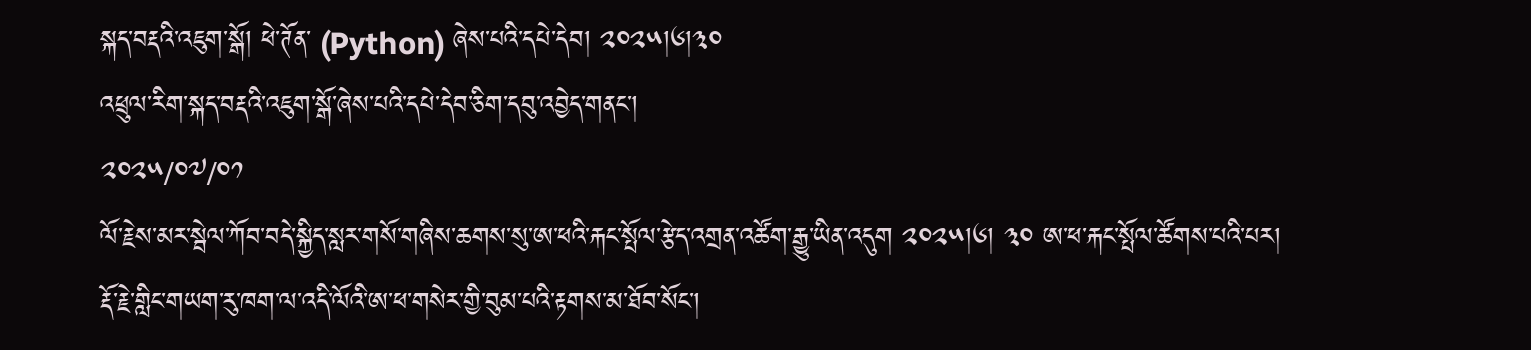སྐད་བརྡའི་འཇུག་སྒོ། ཕེ་ཊོན་ (Python) ཞེས་པའི་དཔེ་དེབ། ༢༠༢༥།༦།༣༠
འཕྲུལ་རིག་སྐད་བརྡའི་འཇུག་སྒོ་ཞེས་པའི་དཔེ་དེབ་ཅིག་དབུ་འབྱེད་གནང་།
༢༠༢༥/༠༧/༠༡
ལོ་རྗེས་མར་སྦེལ་ཀོབ་བདེ་སྐྱིད་སླར་གསོ་གཞིས་ཆགས་སུ་ཨ་ཕའི་རྐང་སྤོལ་རྩེད་འགྲན་འཚོག་རྒྱུ་ཡིན་འདུག ༢༠༢༥།༦། ༣༠ ཨ་ཕ་རྐང་སྤོལ་ཚོགས་པའི་པར།
རྡོ་རྗེ་གླིང་གཡག་རུ་ཁག་ལ་འདི་ལོའི་ཨ་ཕ་གསེར་གྱི་བུམ་པའི་རྟགས་མ་ཐོབ་སོང་།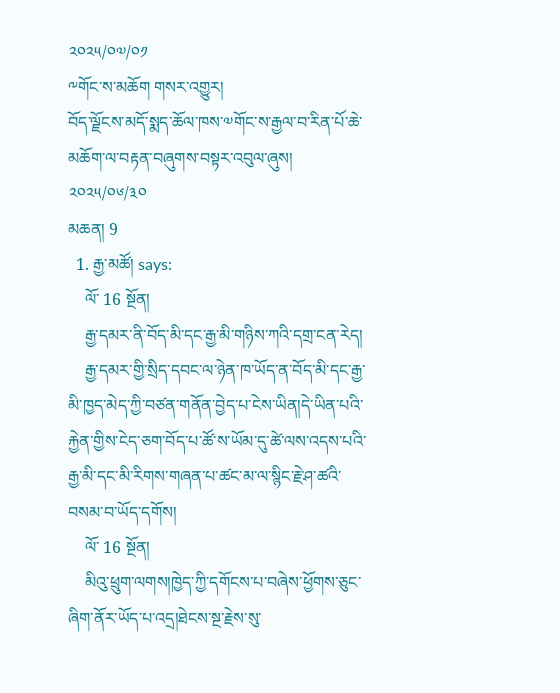༢༠༢༥/༠༧/༠༡
༸གོང་ས་མཆོག གསར་འགྱུར།
བོད་ལྗོངས་མདོ་སྨད་ཆོལ་ཁས་༧གོང་ས་རྒྱལ་བ་རིན་པོ་ཆེ་མཆོག་ལ་བརྟན་བཞུགས་བསྟར་འབུལ་ཞུས།
༢༠༢༥/༠༦/༣༠
མཆན། 9
  1. རྒྱ་མཚོ། says:
    ལོ་ 16 སྔོན།
    རྒྱ་དམར་ནི་བོད་མི་དང་རྒྱ་མི་གཉིས་ཀའི་དགྲ་ངན་རེད།
    རྒྱ་དམར་གྱི་སྲིད་དབང་ལ་ཉེན་ཁ་ཡོད་ན་བོད་མི་དང་རྒྱ་མི་ཁྱད་མེད་ཀྱི་བཙན་གནོན་བྱེད་པ་ངེས་ཡིན།དེ་ཡིན་པའི་རྐྱེན་གྱིས་ངེད་ཅག་བོད་པ་ཚོ་ས་ཡོམ་དུ་ཚེ་ལས་འདས་པའི་རྒྱ་མི་དང་མི་རིགས་གཞན་པ་ཚང་མ་ལ་སྙིང་རྗེ་ཤ་ཚའི་བསམ་བ་ཡོད་དགོས།
    ལོ་ 16 སྔོན།
    མིའུ་ཕྲུག་ལགས།ཁྱེད་ཀྱི་དགོངས་པ་བཞེས་ཕྱོགས་ཅུང་ཞིག་ནོར་ཡོད་པ་འདྲ།ཐེངས་སྔ་རྗེས་སུ་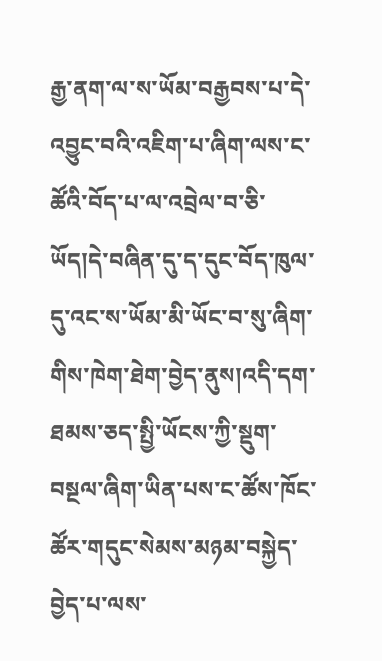རྒྱ་ནག་ལ་ས་ཡོམ་བརྒྱབས་པ་དེ་འབྱུང་བའི་འཇིག་པ་ཞིག་ལས་ང་ཚོའི་བོད་པ་ལ་འབྲེལ་བ་ཅི་ཡོད།དེ་བཞིན་དུ་ད་དུང་བོད་ཁུལ་དུ་འང་ས་ཡོམ་མི་ཡོང་བ་སུ་ཞིག་གིས་ཁེག་ཐེག་བྱེད་ནུས།འདི་དག་ཐམས་ཅད་སྤྱི་ཡོངས་ཀྱི་སྡུག་བསྔལ་ཞིག་ཡིན་པས་ང་ཚོས་ཁོང་ཚོར་གདུང་སེམས་མཉམ་བསྐྱེད་བྱེད་པ་ལས་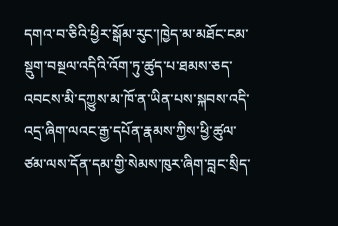དགའ་བ་ཅིའི་ཕྱིར་སྒོམ་རུང་།ཁྱེད་མ་མཐོང་ངམ་སྡུག་བསྔལ་འདིའི་འོག་ཏུ་ཚུད་པ་ཐམས་ཅད་འབངས་མི་དཀྱུས་མ་ཁོ་ན་ཡིན་པས་སྐབས་འདི་འདྲ་ཞིག་ལའང་རྒྱ་དཔོན་རྣམས་ཀྱིས་ཕྱི་ཚུལ་ཙམ་ལས་དོན་དམ་གྱི་སེམས་ཁུར་ཞིག་བླང་སྲིད་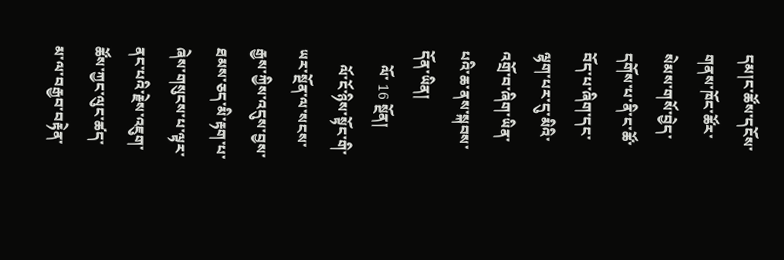དམ།ང་ཚོས་དངོས་གནས་ཁོང་ཚོར་སེམས་གསོ་བྱེད་དགོས་པ་ནི་ང་ཚོ་བོད་པ་ཞིག་དང་ལྷག་པར་དུ་མིའི་འགྲོ་བ་ཞིག་ཡིན་པའི་ཆ་ནས་སྐབས་དོན་ཡིན།
    ལོ་ 16 སྔོན།
    ལོ་ངོ་ཉིས་སྟོང་གི་ཡར་སྔོན་ལ་སངས་རྒྱས་ཀྱིས་འདུས་བྱས་ཐམས་ཅད་མི་རྟག་པ་ཞེས་གསུངས་པ་ལྟར་ནང་པའི་རྗེས་འཇུག་ཚོས་ཀྱང་ལུང་ཚད་མ་ལ་བརྒྱབ་བརྟེན་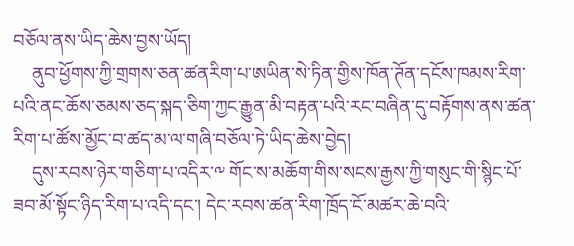བཅོལ་ནས་ཡིད་ཆེས་བྱས་ཡོད།
    ནུབ་ཕྱོགས་ཀྱི་གྲགས་ཅན་ཚནརིག་པ་ཨཡིན་སེ་ཏིན་གྱིས་ཁོན་ཊོན་དངོས་ཁམས་རིག་པའི་ནང་ཆོས་ཅམས་ཅད་སྐད་ཅིག་ཀྱང་རྒྱུན་མི་བརྟན་པའི་རང་བཞིན་དུ་བརྟོགས་ནས་ཚན་རིག་པ་ཚོས་མྱོང་བ་ཚད་མ་ལ་གཞི་བཅོལ་ཏེ་ཡིད་ཆེས་བྱེད།
    དུས་རབས་ཉེར་གཅིག་པ་འདིར་༸ གོང་ས་མཆོག་གིས་སངས་རྒྱས་ཀྱི་གསུང་གི་སྙིང་པོ་ཟབ་མོ་སྟོང་ཉིད་རིག་པ་འདི་དང་། དེང་རབས་ཚན་རིག་ཁྲོད་ངོ་མཚར་ཆེ་བའི་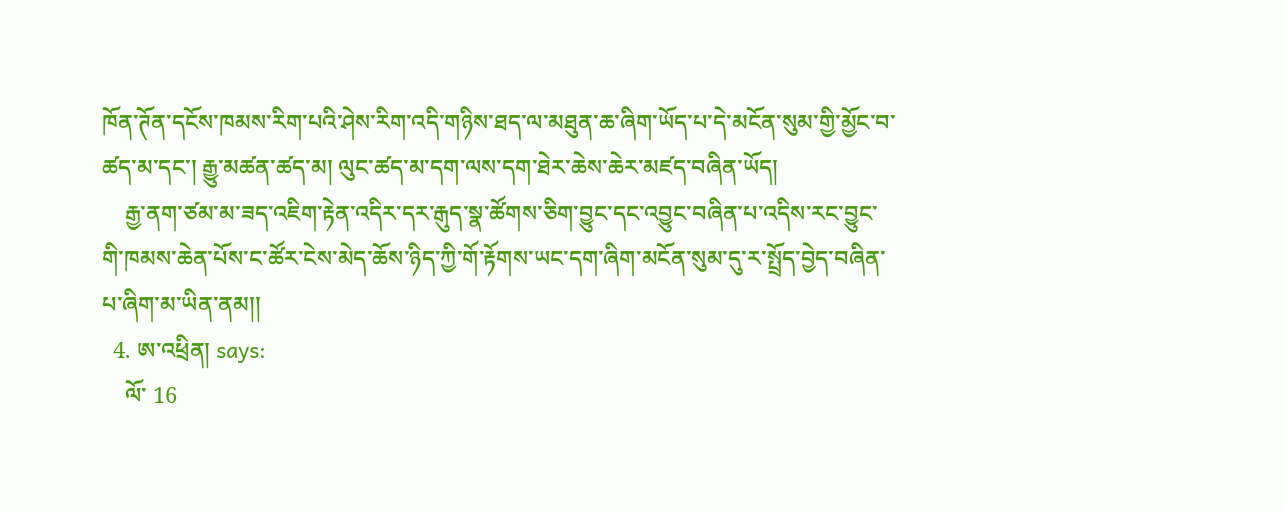ཁོན་ཊོན་དངོས་ཁམས་རིག་པའི་ཤེས་རིག་འདི་གཉིས་ཐད་ལ་མཐུན་ཆ་ཞིག་ཡོད་པ་དེ་མངོན་སུམ་གྱི་མྱོང་བ་ཚད་མ་དང་། རྒྱུ་མཚན་ཚད་མ། ལུང་ཚད་མ་དག་ལས་དག་ཐེར་ཆེས་ཆེར་མཛད་བཞིན་ཡོད།
    རྒྱ་ནག་ཙམ་མ་ཟད་འཇིག་རྟེན་འདིར་དར་རྒུད་སྣ་ཚོགས་ཅིག་བྱུང་དང་འབྱུང་བཞིན་པ་འདིས་རང་བྱུང་གི་ཁམས་ཆེན་པོས་ང་ཚོར་ངེས་མེད་ཆོས་ཉིད་ཀྱི་གོ་རྟོགས་ཡང་དག་ཞིག་མངོན་སུམ་དུ་ར་སྤྲོད་བྱེད་བཞིན་པ་ཞིག་མ་ཡིན་ནམ།།
  4. ཨ་འཕྲིན། says:
    ལོ་ 16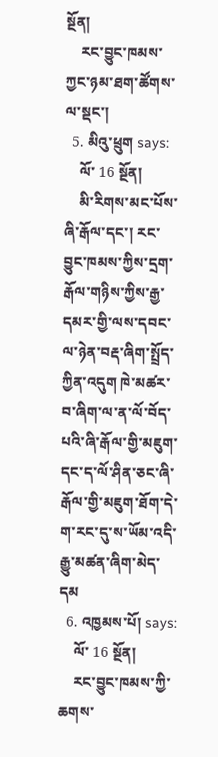སྔོན།
    རང་བྱུང་ཁམས་ཀྱང་ཉམ་ཐག་ཚོགས་ལ་སྡང་།
  5. མིའུ་ཕྲུག says:
    ལོ་ 16 སྔོན།
    མི་རིགས་མང་པོས་ཞི་རྒོལ་དང་། རང་བྱུང་ཁམས་ཀྱིས་དྲག་རྒོལ་གཉིས་ཀྱིས་རྒྱ་དམར་གྱི་ལས་དབང་ལ་ཉེན་བརྡ་ཞིག་སྤྲོད་ཀྱིན་འདུག ཁེ་མཚར་བ་ཞིག་ལ་ན་ལོ་བོད་པའི་ཞི་རྒོལ་གྱི་མཇུག་དང་ད་ལོ་ཤིན་ཅང་ཞི་རྒོལ་གྱི་མཇུག་ཐོག་དེ་ག་རང་དུ་ས་ཡོམ་འདི་རྒྱུ་མཚན་ཞིག་མེད་དམ
  6. འཁྱམས་པོ། says:
    ལོ་ 16 སྔོན།
    རང་བྱུང་ཁམས་ཀྱི་ཆགས་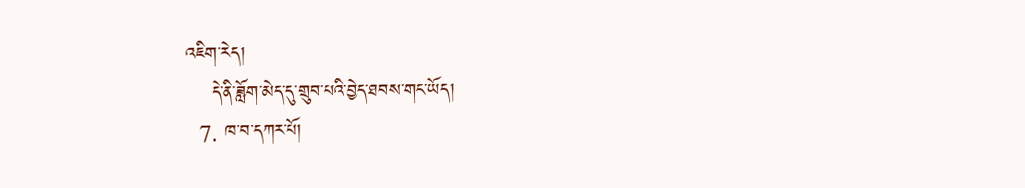འཇིག་རེད།
    དེ་ནི་ཟློག་མེད་དུ་གྲུབ་པའི་བྱེད་ཐབས་གང་ཡོད།
  7. ཁ་བ་དཀར་པོ།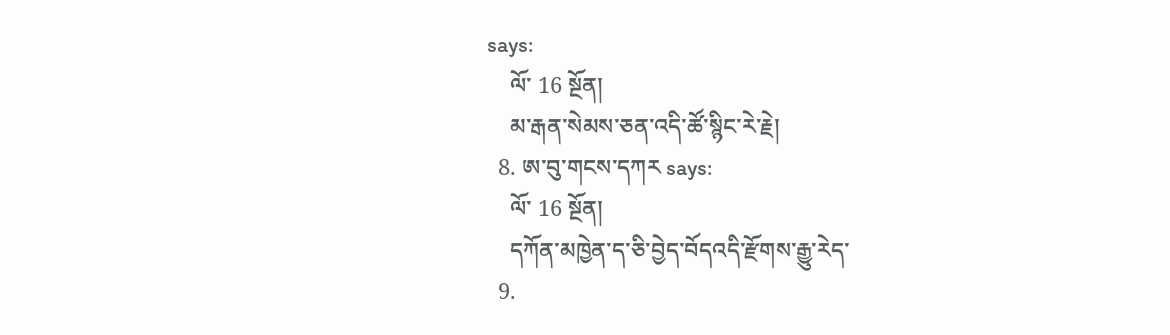says:
    ལོ་ 16 སྔོན།
    མ་རྒན་སེམས་ཅན་འདི་ཚོ་སྙིང་རེ་རྗེ།
  8. ཨ་བུ་གངས་དཀར says:
    ལོ་ 16 སྔོན།
    དཀོན་མཁྱེན་ད་ཅི་བྱེད་བོདའདི་རྫོགས་རྒྱུ་རེད་
  9.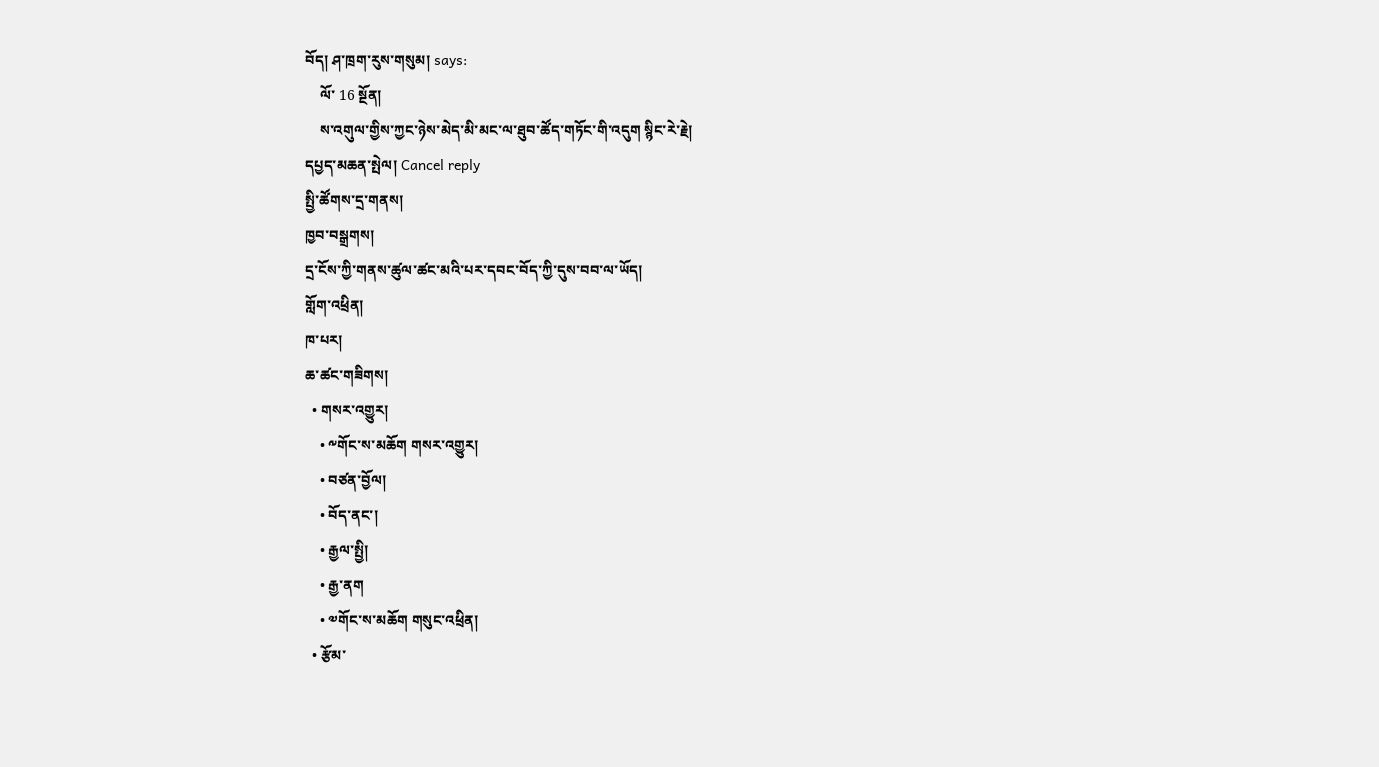བོད། ཤ་ཁྲག་རུས་གསུམ། says:
    ལོ་ 16 སྔོན།
    ས་འགུལ་གྱིས་ཀྱང་ཉེས་མེད་མི་མང་ལ་ཐུབ་ཚོད་གཏོང་གི་འདུག སྙིང་རེ་རྗེ།
དཔྱད་མཆན་སྤེལ། Cancel reply
སྤྱི་ཚོགས་དྲ་གནས།
ཁྱབ་བསྒྲགས།
དྲ་ངོས་ཀྱི་གནས་ཚུལ་ཚང་མའི་པར་དབང་བོད་ཀྱི་དུས་བབ་ལ་ཡོད།
གློག་འཕྲིན།
ཁ་པར།
ཆ་ཚང་གཟིགས།
  • གསར་འགྱུར།
    • ༸གོང་ས་མཆོག གསར་འགྱུར།
    • བཙན་བྱོལ།
    • བོད་ནང་།
    • རྒྱལ་སྤྱི།
    • རྒྱ་ནག
    • ༧གོང་ས་མཆོག གསུང་འཕྲིན།
  • རྩོམ་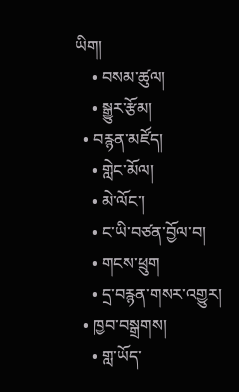ཡིག།
    • བསམ་ཚུལ།
    • སྒྱུར་རྩོམ།
  • བརྙན་མཛོད།
    • གླེང་མོལ།
    • མེ་ལོང་།
    • ང་ཡི་བཙན་བྱོལ་བ།
    • གངས་ཕྲུག
    • དྲ་བརྙན་གསར་འགྱུར།
  • ཁྱབ་བསྒྲགས།
    • གླ་ཡོད་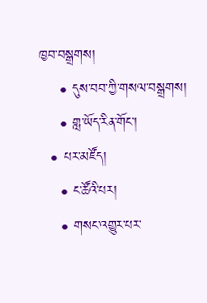ཁྱབ་བསྒྲགས།
    • དུས་བབ་ཀྱི་གསལ་བསྒྲགས།
    • གླ་ཡོད་རིན་གོང་།
  • པར་མཛོད།
    • ང་ཚོའི་པར།
    • གསང་འགྱུར་པར་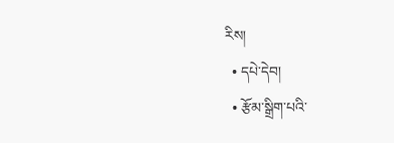རིས།
  • དཔེ་དེབ།
  • རྩོམ་སྒྲིག་པའི་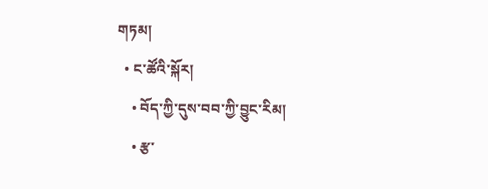གཏམ།
  • ང་ཚོའི་སྐོར།
    • བོད་ཀྱི་དུས་བབ་ཀྱི་བྱུང་རིམ།
    • རྩ་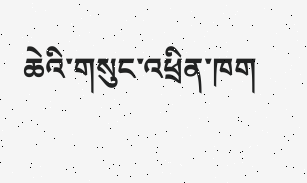ཆེའི་གསུང་འཕྲིན་ཁག